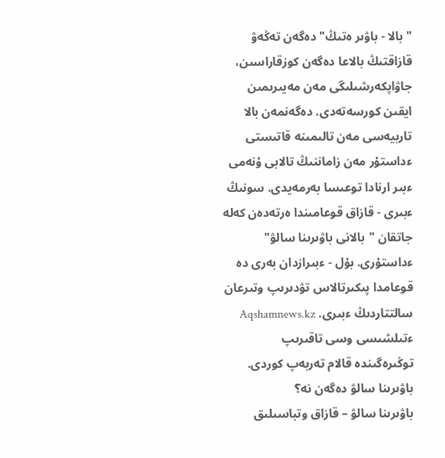"بالا - باۋىر ەتىڭ" دەگەن تەڭەۋ قازاقتىڭ بالاعا دەگەن كوزقاراسىن، جاۋاپكەرشىلىگى مەن مەيىرىمىن ايقىن كورسەتەدى. دەگەنمەن بالا تاربيەسى مەن تالىمىنە قاتىستى ءداستۇر مەن زاماننىڭ تالابى ۇنەمى ءبىر ارنادا توعىسا بەرمەيدى. سونىڭ ءبىرى - قازاق قوعامىندا ەرتەدەن كەلە جاتقان "بالانى باۋىرىنا سالۋ" ءداستۇرى. بۇل - ءبىرازدان بەرى دە قوعامدا پىكىرتالاس تۋدىرىپ وتىرعان سالتتاردىڭ ءبىرى. Aqshamnews.kz ءتىلشىسى وسى تاقىرىپ توڭىرەگىندە قالام تەربەپ كوردى.
باۋىرىنا سالۋ دەگەن نە؟
باۋىرىنا سالۋ – قازاق وتباسىلىق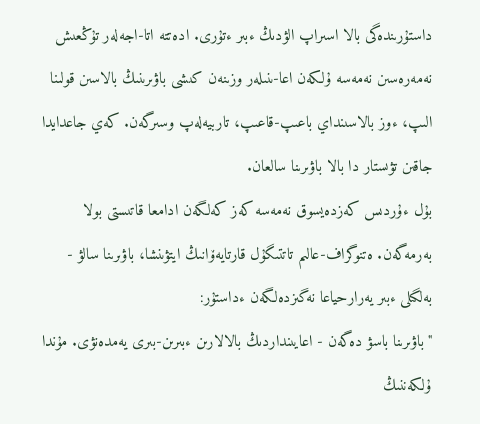داستۇرىندەگى بالا اسىراپ الۋدىڭ ءبىر ءتۇرى. ادەتتە اتا-اجەلەر تۇڭعىش نەمەرەسىن نەمەسە ۇلكەن اعا-ىنىلەر وزىنەن كىشى باۋىرىنىڭ بالاسىن قولىنا الىپ، ءوز بالاسىنداي باعىپ-قاعىپ، تاربيەلەپ وسىرگەن. كەي جاعدايدا جاقىن تۋىستار دا بالا باۋىرىنا سالعان.
بۇل ءۇردىس كەزدەيسوق نەمەسە كەز كەلگەن ادامعا قاتىستى بولا بەرمەگەن. ەتنوگراف-عالىم تاتتىگۇل قارتايەۆانىڭ ايتۋىنشا، باۋىرىنا سالۋ - بەلگىلى ءبىر يەرارحياعا نەگىزدەلگەن ءداستۇر:
"باۋىرىنا باسۋ دەگەن - اعايىنداردىڭ بالالارىن ءبىرىن-بىرى يەمدەنۋى. مۇندا ۇلكەننىڭ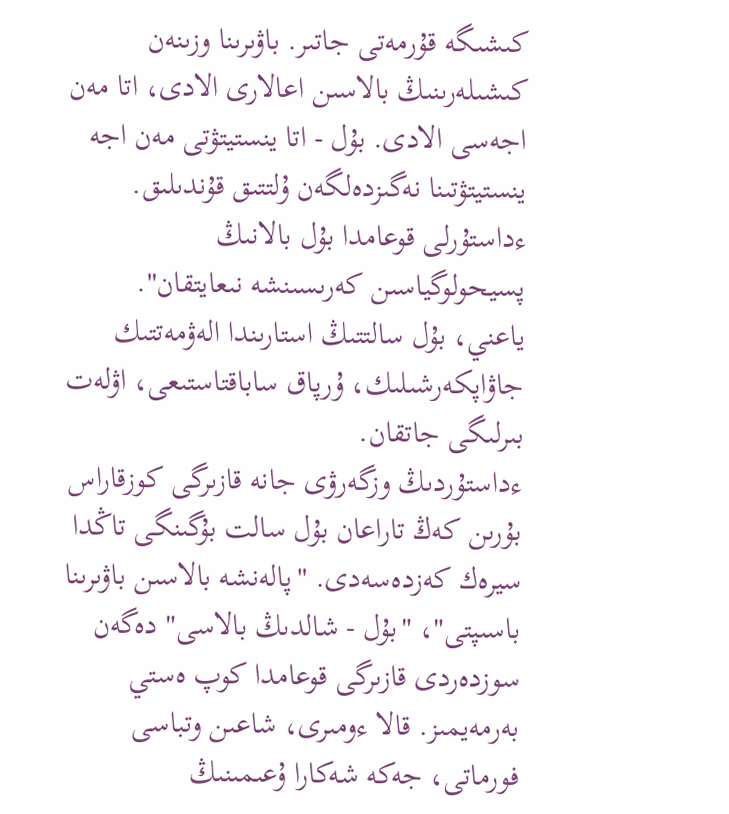كىشىگە قۇرمەتى جاتىر. باۋىرىنا وزىنەن كىشىلەرىنىڭ بالاسىن اعالارى الادى، اتا مەن اجەسى الادى. بۇل - اتا ينستيتۋتى مەن اجە ينستيتۋتىنا نەگىزدەلگەن ۇلتتىق قۇندىلىق. ءداستۇرلى قوعامدا بۇل بالانىڭ پسيحولوگياسىن كەرىسىنشە نىعايتقان".
ياعني، بۇل سالتتىڭ استارىندا الەۋمەتتىك جاۋاپكەرشىلىك، ۇرپاق ساباقتاستىعى، اۋلەت بىرلىگى جاتقان.
ءداستۇردىڭ وزگەرۋى جانە قازىرگى كوزقاراس
بۇرىن كەڭ تاراعان بۇل سالت بۇگىنگى تاڭدا سيرەك كەزدەسەدى. "پالەنشە بالاسىن باۋىرىنا باسىپتى"، "بۇل - شالدىڭ بالاسى" دەگەن سوزدەردى قازىرگى قوعامدا كوپ ەستي بەرمەيمىز. قالا ءومىرى، شاعىن وتباسى فورماتى، جەكە شەكارا ۇعىمىنىڭ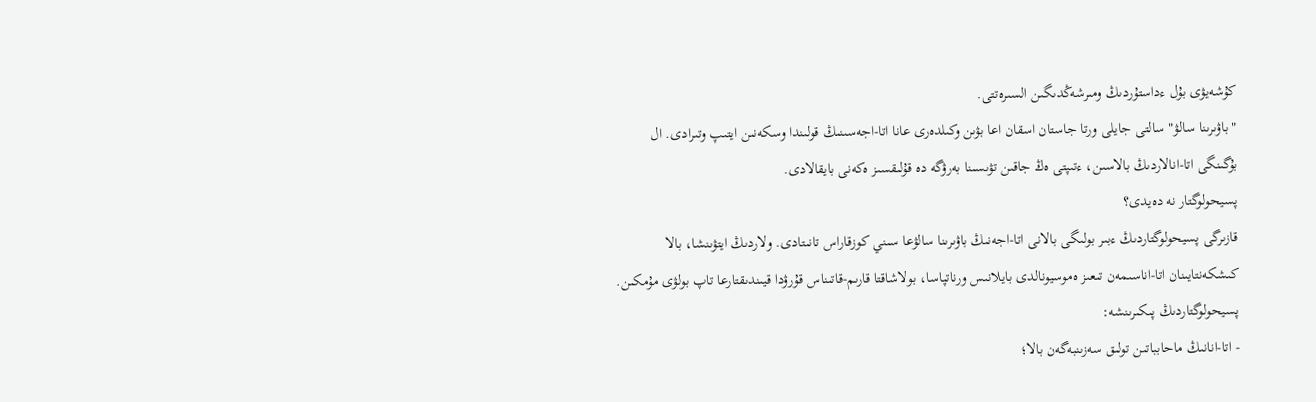كۇشەيۋى بۇل ءداستۇردىڭ ومىرشەڭدىگىن السىرەتتى.
"باۋىرىنا سالۋ" سالتى جايلى ورتا جاستان اسقان اعا بۋىن وكىلدەرى عانا اتا-اجەسىنىڭ قولىندا وسكەنىن ايتىپ وتىرادى. ال بۇگىنگى اتا-انالاردىڭ بالاسىن، ءتىپتى ەڭ جاقىن تۋىسىنا بەرۋگە دە قۇلىقسىز ەكەنى بايقالادى.
پسيحولوگتار نە دەيدى؟
قازىرگى پسيحولوگتاردىڭ ءبىر بولىگى بالانى اتا-اجەنىڭ باۋىرىنا سالۋعا سىني كوزقاراس تانىتادى. ولاردىڭ ايتۋىنشا، بالا كىشكەنتايىنان اتا-اناسىمەن تىعىز ەموسيونالدى بايلانىس ورناتپاسا، بولاشاقتا قارىم-قاتىناس قۇرۋدا قيىندىقتارعا تاپ بولۋى مۇمكىن.
پسيحولوگتاردىڭ پىكىرىنشە:
- اتا-انانىڭ ماحابباتىن تولىق سەزىنبەگەن بالا؛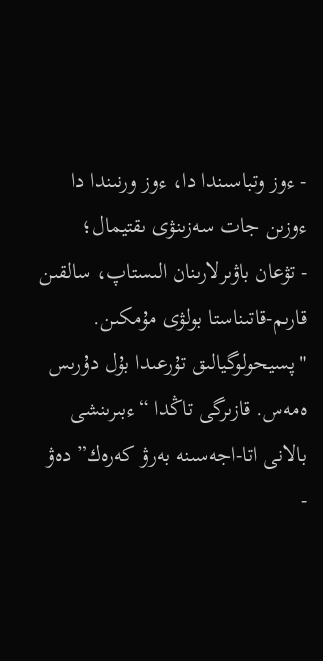- ءوز وتباسىندا دا، ءوز ورنىندا دا ءوزىن جات سەزىنۋى ىقتيمال؛
- تۋعان باۋىرلارىنان الىستاپ، سالقىن قارىم-قاتىناستا بولۋى مۇمكىن.
"پسيحولوگيالىق تۇرعىدا بۇل دۇرىس ەمەس. قازىرگى تاڭدا “ءبىرىنشى بالانى اتا-اجەسىنە بەرۋ كەرەك” دەۋ -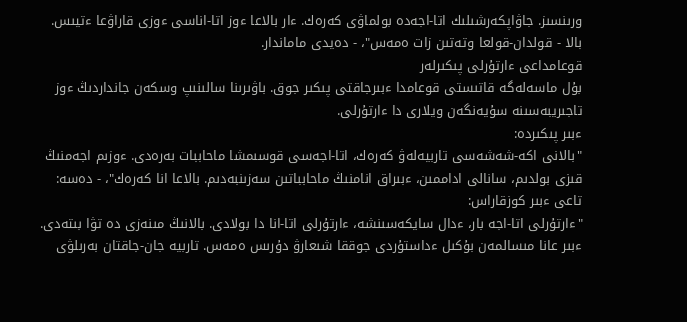ورىنسىز. جاۋاپكەرشىلىك اتا-اجەدە بولماۋى كەرەك. ءار بالاعا ءوز اتا-اناسى ءوزى قاراۋعا ءتيىس. بالا - قولدان-قولعا وتەتىن زات ەمەس"، - دەيدى ماماندار.
قوعامداعى ءارتۇرلى پىكىرلەر
بۇل ماسەلەگە قاتىستى قوعامدا ءبىرجاقتى پىكىر جوق. باۋىرىنا سالىنىپ وسكەن جانداردىڭ ءوز تاجىريبەسىنە سۇيەنگەن ويلارى دا ءارتۇرلى.
ءبىر پىكىردە:
"بالانى اكە-شەشەسى تاربيەلەۋ كەرەك، اتا-اجەسى قوسىمشا ماحاببات بەرەدى. ءوزىم اجەمنىڭ قىزى بولدىم، سانالى اداممىن، ءبىراق انامنىڭ ماحابباتىن سەزىنبەدىم. بالاعا انا كەرەك"، - دەسە:
تاعى ءبىر كوزقاراس:
"ءارتۇرلى اتا-اجە بار، ءدال سايكەسىنشە، ءارتۇرلى اتا-انا دا بولادى. بالانىڭ مىنەزى دە تۋا بىتەدى. ءبىر عانا مىسالمەن بۇكىل ءداستۇردى جوققا شىعارۋ دۇرىس ەمەس. تاربيە جان-جاقتان بەرىلۋى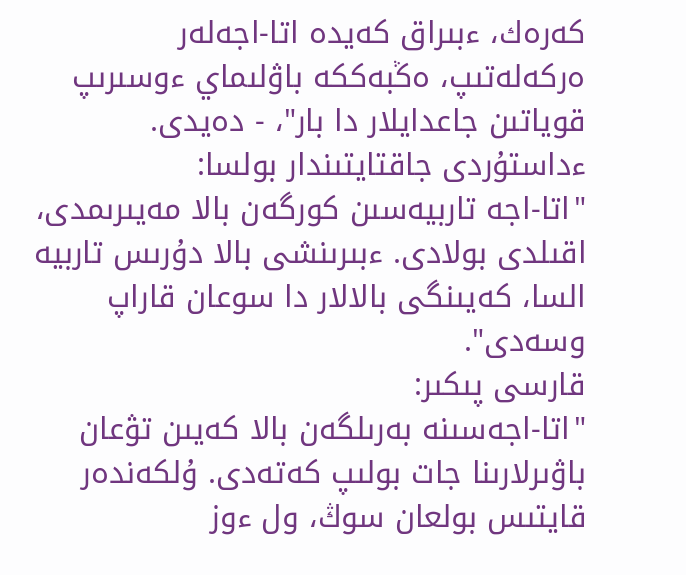كەرەك، ءبىراق كەيدە اتا-اجەلەر ەركەلەتىپ، ەڭبەككە باۋلىماي ءوسىرىپ قوياتىن جاعدايلار دا بار"، - دەيدى.
ءداستۇردى جاقتايتىندار بولسا:
"اتا-اجە تاربيەسىن كورگەن بالا مەيىرىمدى، اقىلدى بولادى. ءبىرىنشى بالا دۇرىس تاربيە السا، كەيىنگى بالالار دا سوعان قاراپ وسەدى".
قارسى پىكىر:
"اتا-اجەسىنە بەرىلگەن بالا كەيىن تۋعان باۋىرلارىنا جات بولىپ كەتەدى. ۇلكەندەر قايتىس بولعان سوڭ، ول ءوز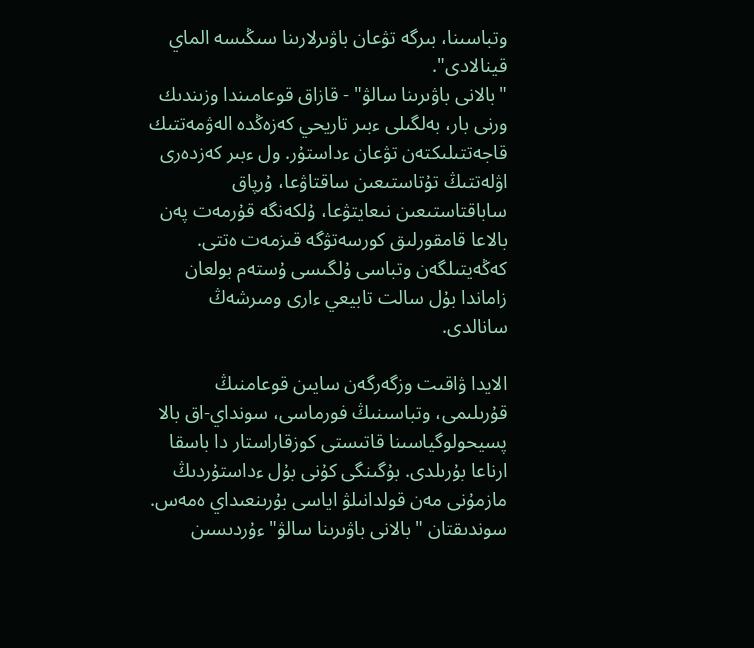وتباسىنا، بىرگە تۋعان باۋىرلارىنا سىڭىسە الماي قينالادى".
"بالانى باۋىرىنا سالۋ" - قازاق قوعامىندا وزىندىك ورنى بار، بەلگىلى ءبىر تاريحي كەزەڭدە الەۋمەتتىك قاجەتتىلىكتەن تۋعان ءداستۇر. ول ءبىر كەزدەرى اۋلەتتىڭ تۇتاستىعىن ساقتاۋعا، ۇرپاق ساباقتاستىعىن نىعايتۋعا، ۇلكەنگە قۇرمەت پەن بالاعا قامقورلىق كورسەتۋگە قىزمەت ەتتى. كەڭەيتىلگەن وتباسى ۇلگىسى ۇستەم بولعان زاماندا بۇل سالت تابيعي ءارى ومىرشەڭ سانالدى.

الايدا ۋاقىت وزگەرگەن سايىن قوعامنىڭ قۇرىلىمى، وتباسىنىڭ فورماسى، سونداي-اق بالا پسيحولوگياسىنا قاتىستى كوزقاراستار دا باسقا ارناعا بۇرىلدى. بۇگىنگى كۇنى بۇل ءداستۇردىڭ مازمۇنى مەن قولدانىلۋ اياسى بۇرىنعىداي ەمەس. سوندىقتان "بالانى باۋىرىنا سالۋ" ءۇردىسىن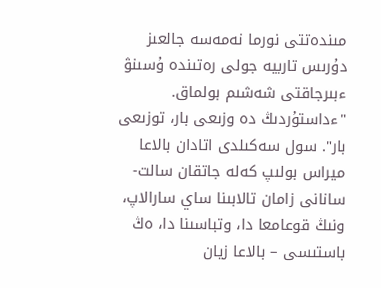مىندەتتى نورما نەمەسە جالعىز دۇرىس تاربيە جولى رەتىندە ۇسىنۋ ءبىرجاقتى شەشىم بولماق.
"ءداستۇردىڭ دە وزىعى بار، توزىعى بار". سول سەكىلدى اتادان بالاعا ميراس بولىپ كەلە جاتقان سالت-سانانى زامان تالابىنا ساي سارالاپ، ونىڭ قوعامعا دا، وتباسىنا دا، ەڭ باستىسى – بالاعا زيان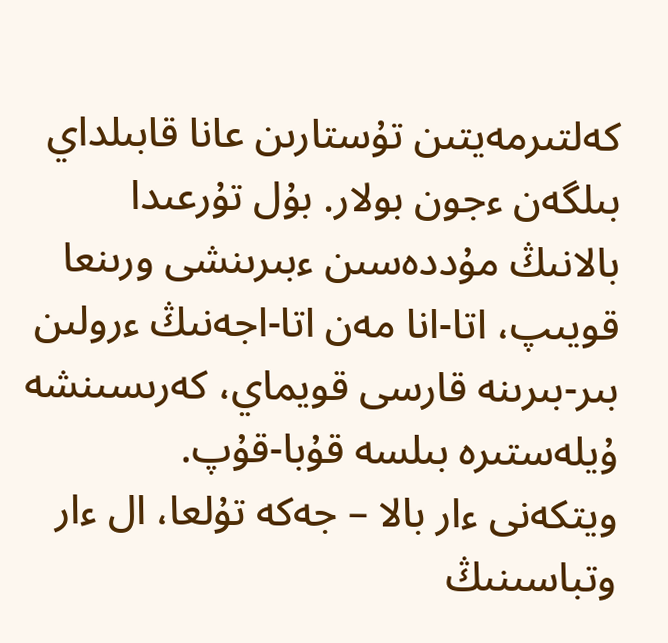كەلتىرمەيتىن تۇستارىن عانا قابىلداي بىلگەن ءجون بولار. بۇل تۇرعىدا بالانىڭ مۇددەسىن ءبىرىنشى ورىنعا قويىپ، اتا-انا مەن اتا-اجەنىڭ ءرولىن بىر-بىرىنە قارسى قويماي، كەرىسىنشە ۇيلەستىرە بىلسە قۇبا-قۇپ.
ويتكەنى ءار بالا – جەكە تۇلعا، ال ءار وتباسىنىڭ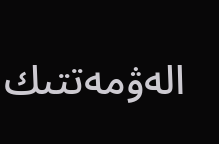الەۋمەتتىك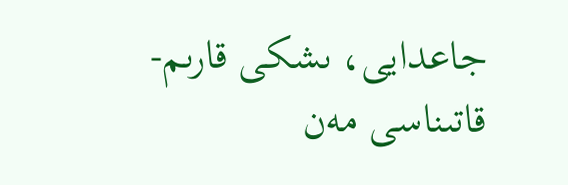جاعدايى، ىشكى قارىم-قاتىناسى مەن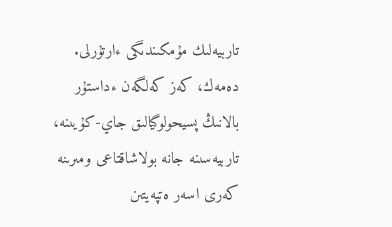تاربيەلىك مۇمكىندىگى ءارتۇرلى. دەمەك، كەز كەلگەن ءداستۇر بالانىڭ پسيحولوگيالىق جاي-كۇيىنە، تاربيەسىنە جانە بولاشاقتاعى ومىرىنە كەرى اسەر ەتپەيتىن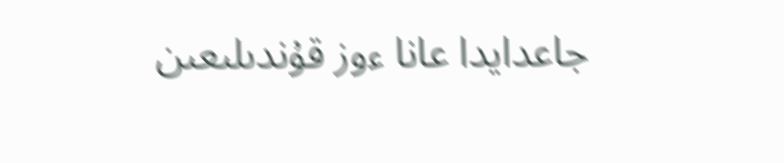جاعدايدا عانا ءوز قۇندىلىعىن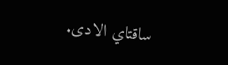ساقتاي الادى.